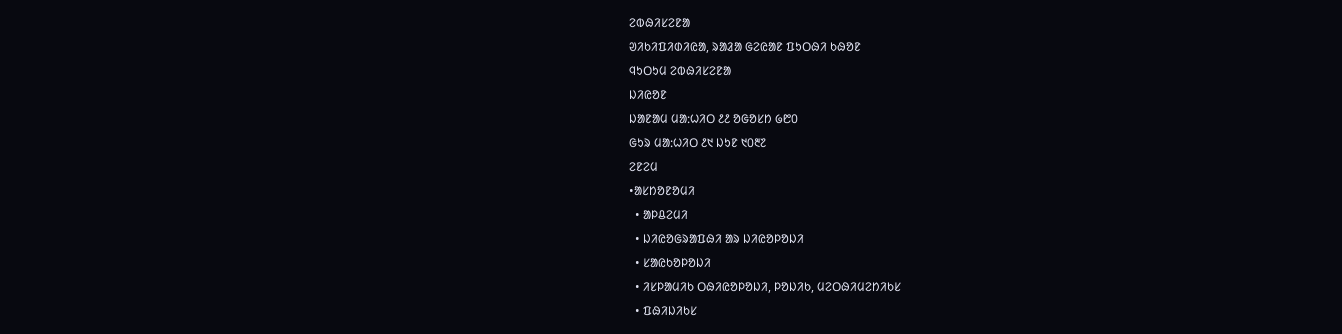ᱮᱵᱷᱤᱥᱮᱱᱟ
ᱣᱤᱠᱤᱯᱤᱰᱤᱭᱟ, ᱨᱟᱲᱟ ᱜᱮᱭᱟᱱ ᱯᱩᱛᱷᱤ ᱠᱷᱚᱱ
ᱧᱩᱛᱩᱢ ᱮᱵᱷᱤᱥᱮᱱᱟ
ᱡᱤᱭᱚᱱ
ᱡᱟᱱᱟᱢ ᱢᱟᱺᱦᱤᱛ ᱒᱒ ᱚᱜᱚᱥᱴ ᱙᱘᱐
ᱜᱩᱨ ᱢᱟᱺᱦᱤᱛ ᱒᱑ ᱡᱩᱱ ᱑᱐᱓᱗
ᱮᱱᱮᱢ
•ᱟᱥᱴᱚᱱᱚᱢᱤ
  • ᱟᱞᱪᱮᱢᱤ
  • ᱡᱤᱭᱚᱜᱨᱟᱯᱷᱤ ᱟᱨ ᱡᱤᱭᱚᱞᱚᱡᱤ
  • ᱥᱟᱭᱠᱚᱞᱚᱡᱤ
  • ᱤᱥᱞᱟᱢᱤᱠ ᱛᱷᱤᱭᱚᱞᱚᱡᱤ, ᱞᱚᱡᱤᱠ, ᱢᱮᱛᱷᱤᱢᱮᱴᱤᱠᱥ
  • ᱯᱷᱤᱡᱤᱠᱥ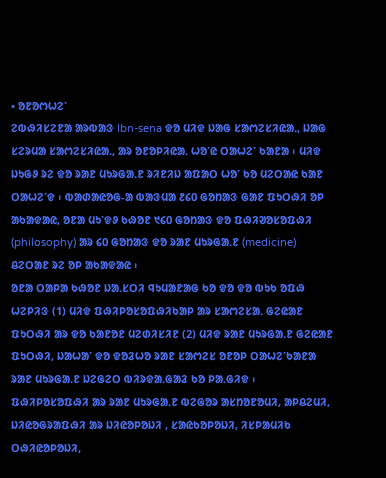• ᱚᱱᱚᱬᱦᱮᱸ
ᱮᱵᱷᱤᱥᱮᱱᱟ ᱟᱨᱵᱟᱝ Ibn-sena ᱫᱚ ᱢᱤᱫ ᱡᱟᱜ ᱥᱟᱬᱮᱥᱤᱭᱟᱹ, ᱡᱟᱜ ᱥᱮᱨᱢᱟ ᱥᱟᱬᱮᱥᱤᱭᱟᱹ, ᱟᱨ ᱚᱱᱚᱞᱤᱭᱟᱹ ᱦᱚᱸᱭ ᱛᱟᱦᱮᱸ ᱠᱟᱱᱟ ᱾ ᱢᱤᱫ ᱡᱩᱜᱽ ᱨᱮ ᱫᱚ ᱨᱟᱱ ᱢᱩᱨᱜᱟᱹᱱ ᱨᱤᱱᱤᱡ ᱟᱯᱟᱛ ᱦᱚᱸ ᱠᱚ ᱢᱮᱛᱟᱭ ᱠᱟᱱ ᱛᱟᱦᱮᱸᱫ ᱾ ᱵᱟᱰᱟᱭᱚᱜ-ᱟ ᱵᱟᱝᱢᱟ ᱒᱔᱐ ᱜᱚᱴᱟᱝ ᱜᱟᱱ ᱯᱩᱛᱷᱤ ᱚᱞ ᱟᱠᱟᱫᱟᱭ, ᱚᱱᱟ ᱢᱩᱸᱫᱽ ᱠᱷᱚᱱ ᱑᱔᱐ ᱜᱚᱴᱟᱝ ᱫᱚ ᱯᱷᱤᱣᱚᱥᱚᱯᱷᱤ (philosophy) ᱟᱨ ᱔᱐ ᱜᱚᱴᱟᱝ ᱫᱚ ᱨᱟᱱ ᱢᱩᱨᱜᱟᱹᱱ (medicine) ᱪᱮᱛᱟᱱ ᱨᱮ ᱚᱞ ᱟᱠᱟᱫᱟᱭ ᱾
ᱚᱱᱟ ᱛᱟᱞᱟ ᱠᱷᱚᱱ ᱡᱟᱹᱥᱛᱤ ᱧᱩᱢᱟᱱᱟᱜ ᱠᱚ ᱫᱚ ᱫᱚ ᱵᱩᱠ ᱚᱯᱷ ᱦᱮᱞᱤᱝ (1) ᱢᱤᱫ ᱯᱷᱤᱞᱚᱥᱚᱯᱷᱤᱠᱟᱞ ᱟᱨ ᱥᱟᱬᱮᱥᱟᱹ ᱜᱮᱭᱟᱱ ᱯᱩᱛᱷᱤ ᱟᱨ ᱫᱚ ᱠᱟᱱᱚᱱ ᱢᱮᱰᱤᱥᱤᱱ (2) ᱢᱤᱫ ᱨᱟᱱ ᱢᱩᱨᱜᱟᱹᱱ ᱜᱮᱭᱟᱱ ᱯᱩᱛᱷᱤ, ᱡᱟᱦᱟᱸ ᱫᱚ ᱫᱚᱲᱦᱚ ᱨᱟᱱ ᱥᱟᱬᱮᱥ ᱚᱱᱚᱞ ᱛᱟᱦᱮᱸᱠᱟᱱᱟ ᱨᱟᱱ ᱢᱩᱨᱜᱟᱹᱱ ᱡᱮᱜᱮᱛ ᱵᱤᱨᱫᱟᱹᱜᱟᱲ ᱠᱚ ᱞᱟᱹᱜᱤᱫ ᱾ ᱯᱷᱤᱞᱚᱥᱚᱯᱷᱤ ᱟᱨ ᱨᱟᱱ ᱢᱩᱨᱜᱟᱹᱱ ᱵᱮᱜᱚᱨ ᱟᱥᱴᱚᱱᱚᱢᱤ, ᱟᱞᱪᱮᱢᱤ, ᱡᱤᱭᱚᱜᱨᱟᱯᱷᱤ ᱟᱨ ᱡᱤᱭᱚᱞᱚᱡᱤ , ᱥᱟᱭᱠᱚᱞᱚᱡᱤ, ᱤᱥᱞᱟᱢᱤᱠ ᱛᱷᱤᱭᱚᱞᱚᱡᱤ,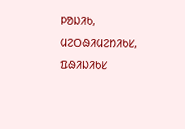ᱞᱚᱡᱤᱠ, ᱢᱮᱛᱷᱤᱢᱮᱴᱤᱠᱥ, ᱯᱷᱤᱡᱤᱠᱥ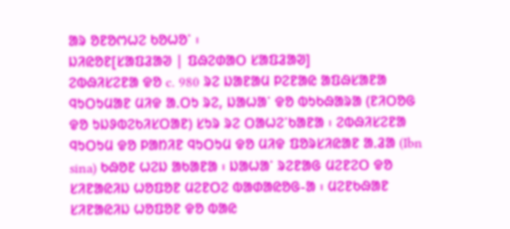ᱟᱨ ᱚᱱᱚᱬᱦᱮ ᱠᱚᱦᱚᱸ ᱾
ᱡᱤᱭᱚᱱ[ᱥᱟᱯᱲᱟᱣ | ᱯᱷᱮᱰᱟᱛ ᱥᱟᱯᱲᱟᱣ]
ᱮᱵᱷᱤᱥᱮᱱᱟ ᱫᱚ c. 980 ᱨᱮ ᱡᱟᱱᱟᱢ ᱞᱮᱱᱟᱭ ᱟᱯᱷᱥᱟᱱᱟ ᱧᱩᱛᱩᱢᱟᱱ ᱢᱤᱫ ᱟᱹᱛᱩ ᱨᱮ, ᱡᱟᱦᱟᱸ ᱫᱚ ᱵᱩᱠᱷᱟᱨᱟ (ᱱᱤᱛᱚᱜ ᱫᱚ ᱩᱡᱽᱵᱮᱠᱤᱥᱛᱟᱱ) ᱥᱩᱨ ᱨᱮ ᱛᱟᱦᱮᱸᱠᱟᱱᱟ ᱾ ᱮᱵᱷᱤᱥᱮᱱᱟ ᱧᱩᱛᱩᱢ ᱫᱚ ᱞᱟᱴᱤᱱ ᱧᱩᱛᱩᱢ ᱫᱚ ᱢᱤᱫ ᱯᱚᱨᱥᱤᱭᱟᱱ ᱟᱹᱲᱟ (Ibn sina) ᱠᱷᱚᱱ ᱦᱮᱡ ᱟᱠᱟᱱᱟ ᱾ ᱡᱟᱦᱟᱸ ᱨᱮᱱᱟᱜ ᱢᱮᱱᱮᱛ ᱫᱚ ᱥᱤᱱᱟᱭᱤᱡ ᱦᱚᱯᱚᱱ ᱢᱮᱱᱛᱮ ᱵᱟᱰᱟᱭᱚᱜ-ᱟ ᱾ ᱢᱮᱱᱠᱷᱟᱱ ᱥᱤᱱᱟᱭᱤᱡ ᱦᱚᱯᱚᱱ ᱫᱚ ᱵᱟᱭ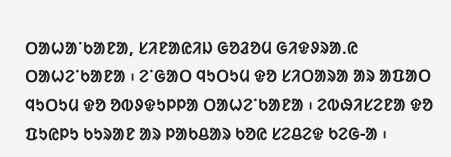ᱛᱟᱦᱟᱸᱠᱟᱱᱟ, ᱥᱤᱱᱟᱭᱤᱡ ᱜᱚᱲᱚᱢ ᱜᱤᱫᱽᱨᱟᱹᱭ ᱛᱟᱦᱮᱸᱠᱟᱱᱟ ᱾ ᱮᱸᱜᱟᱛ ᱧᱩᱛᱩᱢ ᱫᱚ ᱥᱤᱛᱟᱨᱟ ᱟᱨ ᱟᱯᱟᱛ ᱧᱩᱛᱩᱢ ᱫᱚ ᱚᱵᱽᱫᱩᱞᱞᱟ ᱛᱟᱦᱮᱸᱠᱟᱱᱟ ᱾ ᱮᱵᱷᱤᱥᱮᱱᱟ ᱫᱚ ᱯᱩᱭᱞᱩ ᱠᱩᱨᱟᱱ ᱟᱨ ᱞᱟᱠᱪᱟᱨ ᱠᱚᱭ ᱥᱮᱪᱮᱫ ᱠᱮᱜ-ᱟ ᱾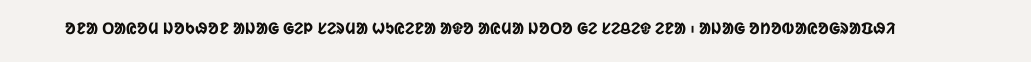ᱚᱱᱟ ᱛᱟᱭᱚᱢ ᱡᱚᱠᱷᱚᱱ ᱟᱡᱟᱜ ᱜᱮᱞ ᱥᱮᱨᱢᱟ ᱦᱩᱭᱮᱱᱟ ᱟᱫᱚ ᱟᱭᱢᱟ ᱡᱚᱛᱚ ᱜᱮ ᱥᱮᱪᱮᱫ ᱮᱱᱟ ᱾ ᱟᱡᱟᱜ ᱚᱴᱚᱵᱟᱭᱚᱜᱨᱟᱯᱷᱤ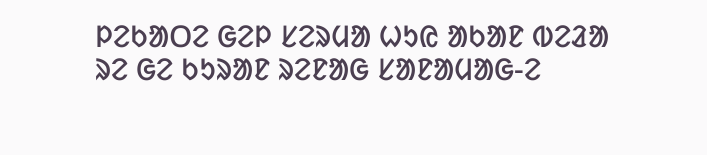ᱞᱮᱠᱟᱛᱮ ᱜᱮᱞ ᱥᱮᱨᱢᱟ ᱦᱩᱭ ᱟᱠᱟᱱ ᱵᱮᱲᱟ ᱨᱮ ᱜᱮ ᱠᱩᱨᱟᱱ ᱨᱮᱱᱟᱜ ᱥᱟᱱᱟᱢᱟᱜ-ᱮ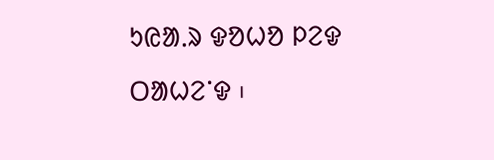ᱩᱭᱟᱹᱨ ᱫᱚᱦᱚ ᱞᱮᱫ ᱛᱟᱦᱮᱸᱫ ᱾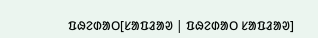ᱯᱷᱮᱰᱟᱛ[ᱥᱟᱯᱲᱟᱣ | ᱯᱷᱮᱰᱟᱛ ᱥᱟᱯᱲᱟᱣ]